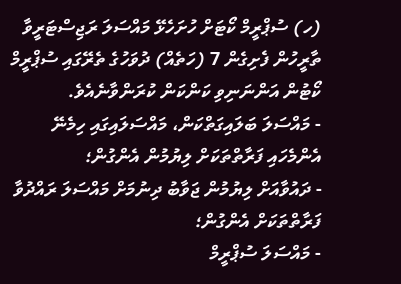(ހ) ސުޕްރީމް ކޯޓަށް ހުށަހެޅޭ މައްސަލަ ރަޖިސްޓަރީވާ ތާރީހުން ފެށިގެން 7 (ހަތެއް) ދުވަހުގެ ތެރޭގައި ސުޕްރީމް ކޯޓުން އަންނަނިވި ކަންކަން ކުރަންވާނެއެވެ.
- މައްސަލަ ބަލައިގަތްކަން، މައްސަލައިގައި ހިމެނޭ އެންމެހައި ފަރާތްތަކަށް ލިޔުމުން އެންގުން؛
- ދައުވާއަށް ލިޔުމުން ޖަވާބު ދިނުމަށް މައްސަލަ ރައްދުވާ ފަރާތްތަކަށް އެންގުން؛
- މައްސަލަ ސުޕްރީމް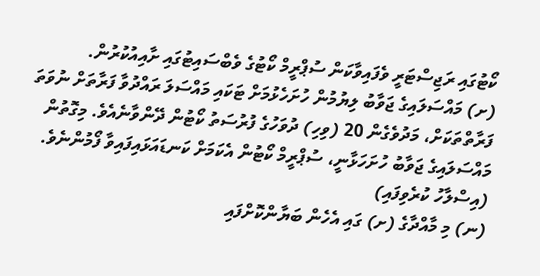ކޯޓުގައި ރަޖިސްޓަރީ ވެފައިވާކަން ސުޕްރީމް ކޯޓުގެ ވެބްސައިޓުގައި ށާއިއުކުރުން.
(ށ) މައްސަލައިގެ ޖަވާބު ލިޔުމުން ހުށަހެޅުމަށް ޓަކައި މައްސަލަ ރައްދުވާ ފަރާތަށް ނުވަތަ ފަރާތްތަކަށް، މަދުވެގެން 20 (ވިހި) ދުވަހުގެ ފުރުސަތު ކޯޓުން ދޭންވާނެއެވެ. މިގޮތުން މައްސަލައިގެ ޖަވާބު ހުށަހަޅާނީ، ސުޕްރީމް ކޯޓުން އެކަމަށް ކަނޑައަޅައިފައިވާ ފޯމުންނެވެ. (އިސްލާހު ކުރެވިފައި)
(ނ) މި މާއްދާގެ (ށ) ގައި އެހެން ބަޔާންކޮށްފައި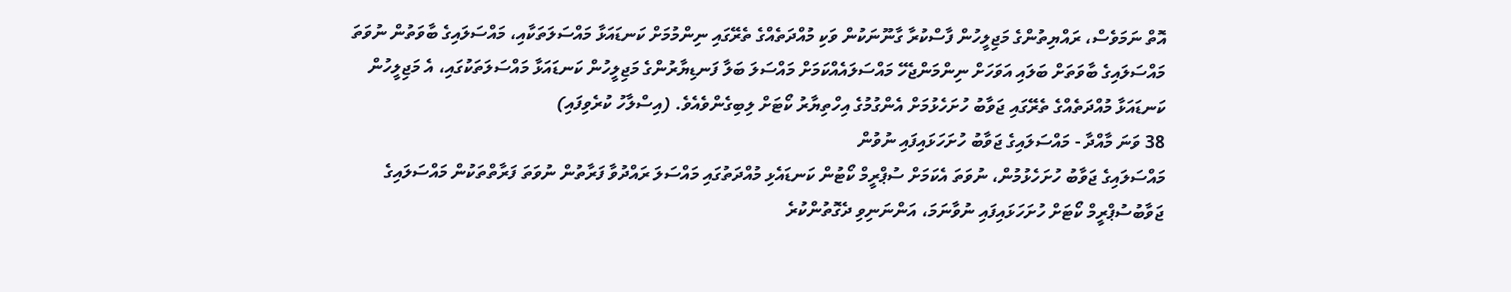އޮތް ނަމަވެސް، ރައްޔިތުންގެ މަޖިލީހުން ފާސްކުރާ ގާނޫނަކުން ވަކި މުއްދަތެއްގެ ތެރޭގައި ނިންމުމަށް ކަނޑައަޅާ މައްސަލަތަކާއި، މައްސަލައިގެ ބާވަތުން ނުވަތަ މައްސަލައިގެ ބާވަތަށް ބަލައި އަވަހަށް ނިންމަންޖެހޭ މައްސަލައެއްކަމަށް މައްސަލަ ބަލާ ފަނޑިޔާރުންގެ މަޖިލީހުން ކަނޑައަޅާ މައްސަލަތަކުގައި، އެ މަޖިލީހުން ކަނޑައަޅާ މުއްދަތެއްގެ ތެރޭގައި ޖަވާބު ހުށަހެޅުމަށް އެންގުމުގެ އިހްތިޔާރު ކޯޓަށް ލިބިގެންވެއެވެ. (އިސްލާހު ކުރެވިފައި)
38 ވަނަ މާއްދާ - މައްސަލައިގެ ޖަވާބު ހުށަހަޅައިފައި ނުވުން
މައްސަލައިގެ ޖަވާބު ހުށަހެޅުމުން، ނުވަތަ އެކަމަށް ސުޕްރީމް ކޯޓުން ކަނޑައެޅި މުއްދަތުގައި މައްސަލަ ރައްދުވާ ފަރާތުން ނުވަތަ ފަރާތްތަކުން މައްސަލައިގެ ޖަވާބުސުޕްރީމް ކޯޓަށް ހުށަހަޅައިފައި ނުވާނަމަ، އަންނަނިވި ދެގޮތުންކުރެ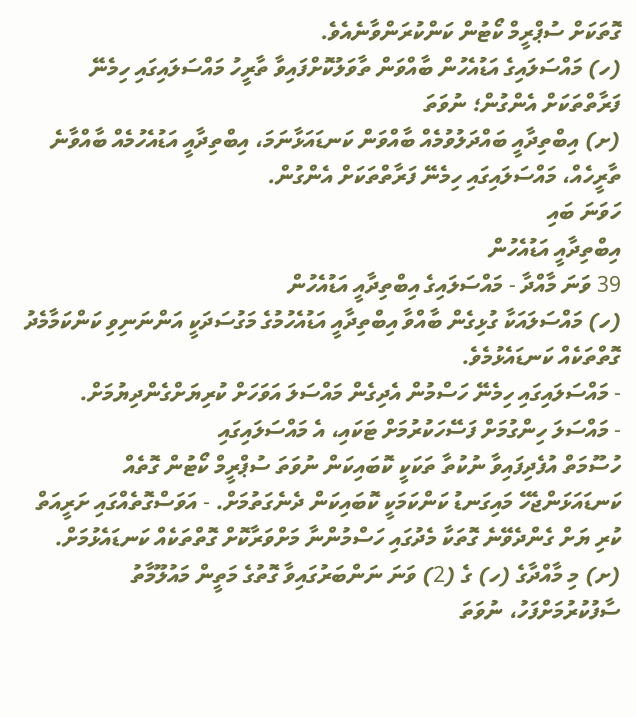ގޮތަކަށް ސުޕްރީމް ކޯޓުން ކަންކުރަންވާނެއެވެ.
(ހ) މައްސަލައިގެ އަޑުއެހުން ބާއްވަން ތާވަލުކޮށްފައިވާ ތާރީހު މައްސަލައިގައި ހިމެނޭ ފަރާތްތަކަށް އެންގުން؛ ނުވަތަ
(ށ) އިބްތިދާއީ ބައްދަލުވުމެއް ބާއްވަން ކަނޑައަޅާނަމަ، އިބްތިދާއީ އަޑުއެހުމެއް ބާއްވާނެ ތާރީހެއް، މައްސަލައިގައި ހިމެނޭ ފަރާތްތަކަށް އެންގުން.
ހަވަނަ ބައި
އިބްތިދާއީ އަޑުއެހުން
39 ވަނަ މާއްދާ - މައްސަލައިގެ އިބްތިދާއީ އަޑުއެހުން
(ހ) މައްސަލައަކާ ގުޅިގެން ބާއްވާ އިބްތިދާއީ އަޑުއެހުމުގެ މަގުސަދަކީ އަންނަނިވި ކަންކަމާމެދު ގޮތްތަކެއް ކަނޑައެޅުމެވެ.
- މައްސަލައިގައި ހިމެނޭ ހަސްމުން އެދިގެން މައްސަލަ އަވަހަށް ކުރިޔަށްގެންދިޔުމަށް.
- މައްސަލަ ހިންގުމަށް ފަސޭހަކުރުމަށް ޓަކައި، އެ މައްސަލައިގައި
ހުސޫމަތް އުފެދިފައިވާ ނުކުތާ ތަކަކީ ކޮބައިކަން ނުވަތަ ސުޕްރީމް ކޯޓުން ގޮތެއް ކަނޑައަޅަންޖެހޭ މައިގަނޑު ކަންކަމަކީ ކޮބައިކަން ދެނެގަތުމަށް. - އަވަސްގޮތެއްގައި ށަރީއަތް ކުރި ޔަށް ގެންދެވޭނެ ގޮތަކާ މެދުގައި ހަސްމުންނާ މަށްވަރާކޮށް ގޮތްތަކެއް ކަނޑައެޅުމަށް.
(ށ) މި މާއްދާގެ (ހ) ގެ (2) ވަނަ ނަންބަރުގައިވާ ގޮތުގެ މަތީން މައުލޫމާތު ސާފުކުރުމަށްފަހު، ނުވަތަ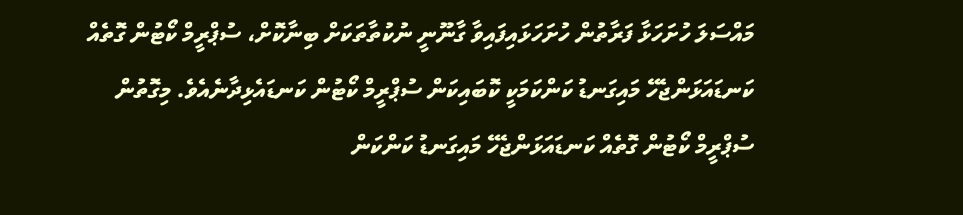މައްސަލަ ހުށަހަޅާ ފަރާތުން ހުށަހަޅައިފައިވާ ގާނޫނީ ނުކުތާތަކަށް ބިނާކޮށް، ސުޕްރީމް ކޯޓުން ގޮތެއް ކަނޑައަޅަންޖެހޭ މައިގަނޑު ކަންކަމަކީ ކޮބައިކަން ސުޕްރީމް ކޯޓުން ކަނޑައެޅިދާނެއެވެ. މިގޮތުން ސުޕްރީމް ކޯޓުން ގޮތެއް ކަނޑައަޅަންޖެހޭ މައިގަނޑު ކަންކަން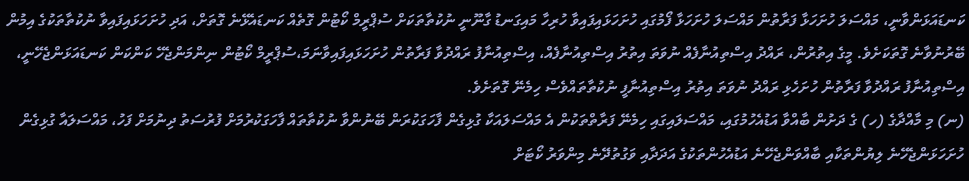ކަނޑައަޅަންވާނީ، މައްސަލަ ހުށަހަޅާ ފަރާތުން މައްސަލަ ހުށަހަޅާ ފޯމުގައި ހުށަހަޅައިފައިވާ ހުރިހާ މައިގަނޑު ގާނޫނީ ނުކުތާތަކަށް ސުޕްރީމް ކޯޓުން ގޮތެއް ކަނޑައެޅޭނެ ގޮތަށް، އަދި ހުށަހަޅައިފައިވާ ނުކުތާތަކުގެ އިމުން ބޭރުނުވާނެ ގޮތަކަށެވެ. މީގެ އިތުރުން، ރައްދު އިސްތިއުނާފެއް ނުވަތަ އިތުރު އިސްތިއުނާފެއް، އިސްތިއުނާފު ރައްދުވާ ފަރާތުން ހުށަހަޅައިފައިވާނަމަ،ސުޕްރީމް ކޯޓުން ނިންމަންޖެހޭ ކަންކަން ކަނޑައަޅަންޖެހޭނީ، އިސްތިއުނާފު ރައްދުވާ ފަރާތުން ހުށަހެޅި ރައްދު ނުވަތަ އިތުރު އިސްތިއުނާފީ ނުކުތާތައްވެސް ހިމެނޭ ގޮތަށެވެ.
(ނ) މި މާއްދާގެ (ހ) ގެ ދަށުން ބާއްވާ އަޑުއެހުމުގައި، މައްސަލައިގައި ހިމެނޭ ފަރާތްތަކުން އެ މައްސަލައަކާ ގުޅިގެން ފާހަގަކުރަން ބޭނުންވާ ނުކުތާތައް ފާހަގަކުރުމަށް ފުރުސަތު ދިނުމަށް ފަހު، މައްސަލައާ ގުޅިގެން ހުށަހަޅަންޖެހޭނެ ލިޔުންތަކާއި ބާއްވަންޖެހޭނެ އަޑުއެހުންތަކުގެ އަދަދާއި ވަގުތުދޭނެ މިންވަރު ކޯޓަށް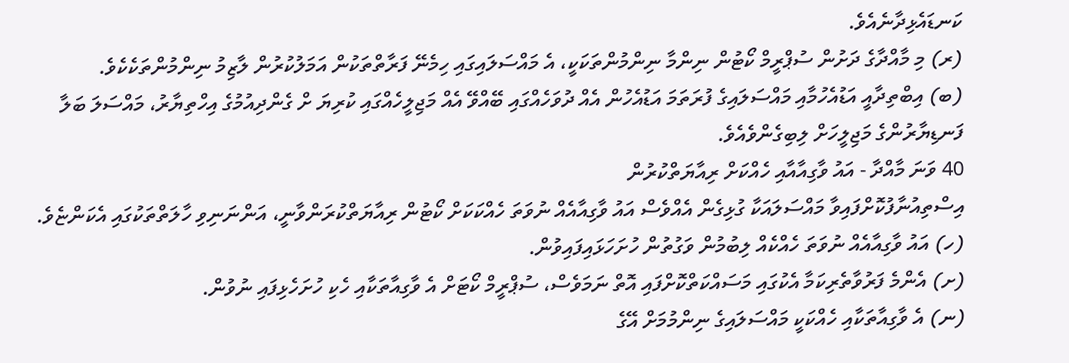ކަނޑައެޅިދާނެއެވެ.
(ރ) މި މާއްދާގެ ދަށުން ސުޕްރީމް ކޯޓުން ނިންމާ ނިންމުންތަކަކީ، އެ މައްސަލައިގައި ހިމެނޭ ފަރާތްތަކުން އަމަލުކުރުން ލާޒިމު ނިންމުންތަކެކެވެ.
(ބ) އިބްތިދާއީ އަޑުއެހުމާއި މައްސަލައިގެ ފުރަތަމަ އަޑުއެހުން އެއް ދުވަހެއްގައި ބޭއްވޭ އެއް މަޖިލީހެއްގައި ކުރިޔަ ށް ގެންދިއުމުގެ އިހްތިޔާރު، މައްސަލަ ބަލާ ފަނޑިޔާރުންގެ މަޖިލީހަށް ލިބިގެންވެއެވެ.
40 ވަނަ މާއްދާ - އައު ވާގިއާއާއި ހެއްކަށް ރިއާޔަތްކުރުން
އިސްތިއުނާފުކޮށްފައިވާ މައްސަލައަކާ ގުޅިގެން އެއްވެސް އައު ވާގިއާއެއް ނުވަތަ ހެއްކަކަށް ކޯޓުން ރިއާޔަތްކުރަންވާނީ، އަންނަނިވި ހާލަތްތަކުގައި އެކަންޏެވެ.
(ހ) އައު ވާގިއާއެއް ނުވަތަ ހެއްކެއް ލިބުމުން ވަގުތުން ހުށަހަޅައިފައިވުން.
(ށ) އެންމެ ފަރުވާތެރިކަމާ އެކުގައި މަސައްކަތްކޮށްފައި އޮތް ނަމަވެސް، ސުޕްރީމް ކޯޓަށް އެ ވާގިއާތަކާއި ހެކި ހުށަހެޅިފައި ނުވުން.
(ނ) އެ ވާގިއާތަކާއި ހެއްކަކީ މައްސަލައިގެ ނިންމުމަށް އޭގެ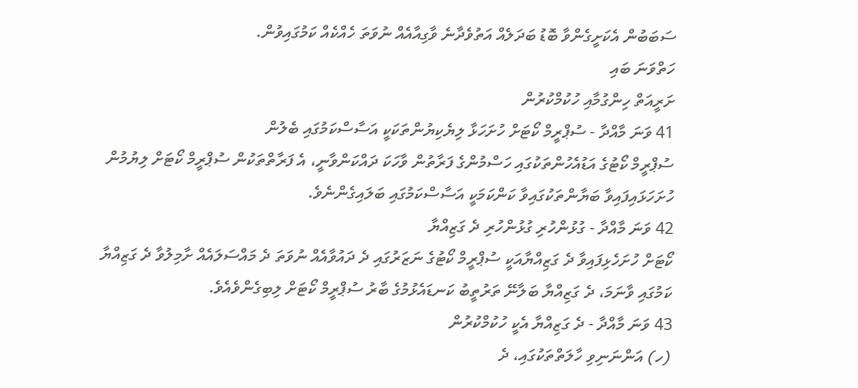ސަބަބުން އެކަށީގެންވާ ބޮޑު ބަދަލެއް އަތުވެދާނެ ވާގިއާއެއް ނުވަތަ ހެއްކެއް ކަމުގައިވުން.
ހަތްވަނަ ބައި
ށަރީއަތް ހިންގުމާއި ހުކުމްކުރުން
41 ވަނަ މާއްދާ - ސުޕްރީމް ކޯޓަށް ހުށަހަޅާ ލިޔެކިޔުންތަކަކީ އަސާސްކަމުގައި ބެލުން
ސުޕްރީމް ކޯޓުގެ އަޑުއެހުންތަކުގައި ހަސްމުންގެ ފަރާތުން ވާހަކަ ދައްކަންވާނީ، އެ ފަރާތްތަކުން ސުޕްރީމް ކޯޓަށް ލިޔުމުން ހުށަހަޅައިފައިވާ ބަޔާންތަކުގައިވާ ކަންކަމަކީ އަސާސްކަމުގައި ބަލައިގެންނެވެ.
42 ވަނަ މާއްދާ - ގުޅުންހުރި ގުޅުންހުރި ދެ ގަޒިއްޔާ
ކޯޓަށް ހުށަހެޅިފައިވާ ދެ ގަޒިއްޔާއަކީ ސުޕްރީމް ކޯޓުގެ ނަޒަރުގައި ދެ ދައުވާއެއް ނުވަތަ ދެ މައްސަލައެއް ށާމިލުވާ ދެ ގަޒިއްޔާ ކަމުގައި ވާނަމަ، ދެ ގަޒިއްޔާ ބަލާނޭ ތަރުތީބު ކަނޑައެޅުމުގެ ބާރު ސުޕްރީމް ކޯޓަށް ލިބިގެންވެއެވެ.
43 ވަނަ މާއްދާ - ދެ ގަޒިއްޔާ އެކީ ހުކުމްކުރުން
(ހ) އަންނަނިވި ހާލަތްތަކުގައި، ދެ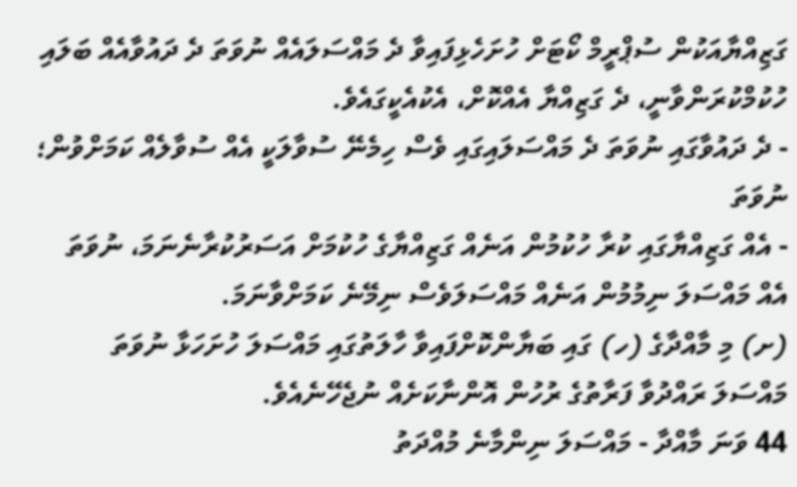ގަޒިއްޔާއަކުން ސުޕްރީމް ކޯޓަށް ހުށަހެޅިފައިވާ ދެ މައްސަލައެއް ނުވަތަ ދެ ދައުވާއެއް ބަލައި ހުކުމްކުރަންވާނީ، ދެ ގަޒިއްޔާ އެއްކޮށް، އެކުއެކީގައެވެ.
- ދެ ދައުވާގައި ނުވަތަ ދެ މައްސަލައިގައި ވެސް ހިމެނޭ ސުވާލަކީ އެއް ސުވާލެއް ކަމަށްވުން؛ ނުވަތަ
- އެއް ގަޒިއްޔާގައި ކުރާ ހުކުމުން އަނެއް ގަޒިއްޔާގެ ހުކުމަށް އަސަރުކުރާނެނަމަ، ނުވަތަ އެއް މައްސަލަ ނިމުމުން އަނެއް މައްސަލަވެސް ނިމޭނެ ކަމަށްވާނަމަ.
(ށ) މި މާއްދާގެ (ހ) ގައި ބަޔާންކޮށްފައިވާ ހާލަތުގައި މައްސަލަ ހުށަހަޅާ ނުވަތަ މައްސަލަ ރައްދުވާ ފަރާތުގެ ރުހުން އޮންނާކަށެއް ނުޖެހޭނެއެވެ.
44 ވަނަ މާއްދާ - މައްސަލަ ނިންމާނެ މުއްދަތު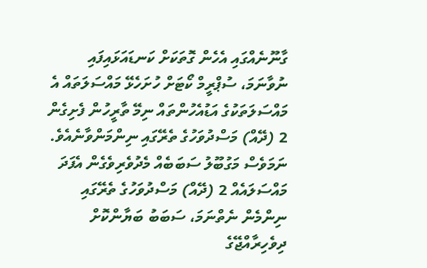ގާނޫނެއްގައި އެހެން ގޮތަކަށް ކަނޑައަޅައިފައި ނުވާނަމަ، ސުޕްރީމް ކޯޓަށް ހުށަހެޅޭ މައްސަލަތައް އެ މައްސަލަތަކުގެ އަޑުއެހުންތައް ނިމޭ ތާރީހުން ފެށިގެން 2 (ދޭއް) މަސްދުވަހުގެ ތެރޭގައި ނިންމަންވާނެއެވެ. ނަމަވެސް މަގުބޫލު ސަބަބެއް މެދުވެރިވެގެން އެފަދަ މައްސަލައެއް 2 (ދޭއް) މަސްދުވަހުގެ ތެރޭގައި ނިންމެން ނެތްނަމަ، ސަބަބު ބަޔާންކޮށް ދިވެހިރާއްޖޭގެ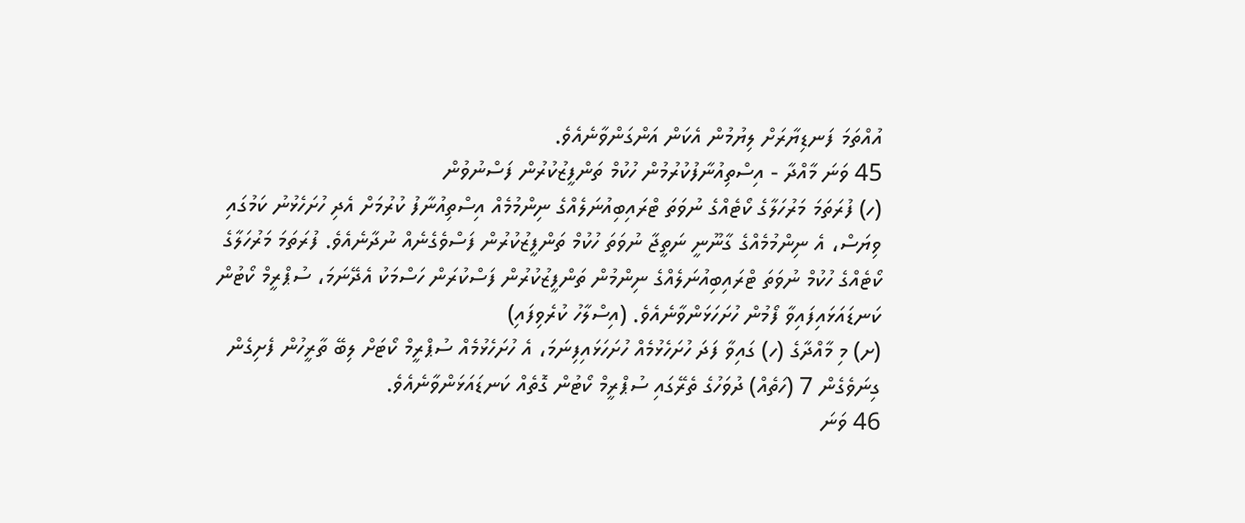އުއްތަމަ ފަނޑިޔާރަށް ލިޔުމުން އެކަން އަންގަންވާނެއެވެ.
45 ވަނަ މާއްދާ - އިސްތިއުނާފުކުރުމުން ހުކުމް ތަންފީޒުކުރުން ފަސްނުވުން
(ހ) ފުރަތަމަ މަރުހަލާގެ ކޯޓެއްގެ ނުވަތަ ޓްރައިބިއުނަލެއްގެ ނިންމުމެއް އިސްތިއުނާފު ކުރުމަށް އެދި ހުށަހެޅުނު ކަމުގައި ވިޔަސް، އެ ނިންމުމެއްގެ ގާނޫނީ ނަތީޖާ ނުވަތަ ހުކުމް ތަންފީޒުކުރުން ފަސްވެގެނެއް ނުދާނެއެވެ. ފުރަތަމަ މަރުހަލާގެ ކޯޓެއްގެ ހުކުމް ނުވަތަ ޓްރައިބިއުނަލެއްގެ ނިންމުން ތަންފީޒުކުރުން ފަސްކުރަން ހަސްމަކު އެދޭނަމަ، ސުޕްރީމް ކޯޓުން ކަނޑައަޅައިފައިވާ ފޯމުން ހުށަހަޅަންވާނެއެވެ. (އިސްލާހު ކުރެވިފައި)
(ށ) މި މާއްދާގެ (ހ) ގައިވާ ފަދަ ހުށަހެޅުމެއް ހުށަހަޅައިފިނަމަ، އެ ހުށަހެޅުމެއް ސުޕްރީމް ކޯޓަށް ލިބޭ ތާރީހުން ފެށިގެން ގިނަވެގެން 7 (ހަތެއް) ދުވަހުގެ ތެރޭގައި ސުޕްރީމް ކޯޓުން ގޮތެއް ކަނޑައަޅަންވާނެއެވެ.
46 ވަނަ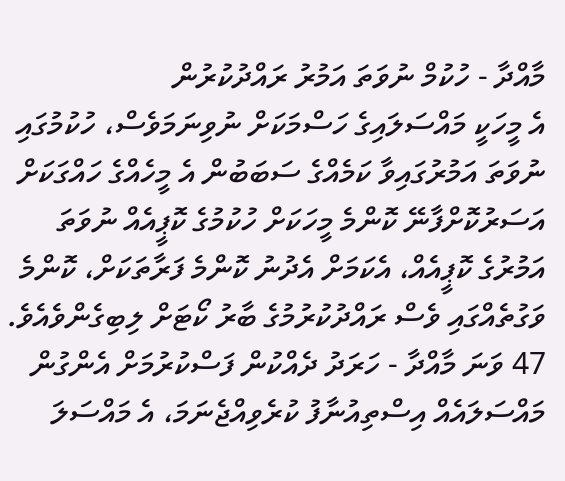މާއްދާ - ހުކުމް ނުވަތަ އަމުރު ރައްދުކުރުން
އެ މީހަކީ މައްސަލައިގެ ހަސްމަކަށް ނުވިނަމަވެސް، ހުކުމުގައި ނުވަތަ އަމުރުގައިވާ ކަމެއްގެ ސަބަބުން އެ މީހެއްގެ ހައްގަކަށް އަސަރުކޮށްފާނޭ ކޮންމެ މީހަކަށް ހުކުމުގެ ކޮޕީއެއް ނުވަތަ އަމުރުގެ ކޮޕީއެއް، އެކަމަށް އެދުނު ކޮންމެ ފަރާތަކަށް، ކޮންމެ ވަގުތެއްގައި ވެސް ރައްދުކުރުމުގެ ބާރު ކޯޓަށް ލިބިގެންވެއެވެ.
47 ވަނަ މާއްދާ - ހަރަދު ދެއްކުން ފަސްކުރުމަށް އެންގުން
މައްސަލައެއް އިސްތިއުނާފު ކުރެވިއްޖެނަމަ، އެ މައްސަލަ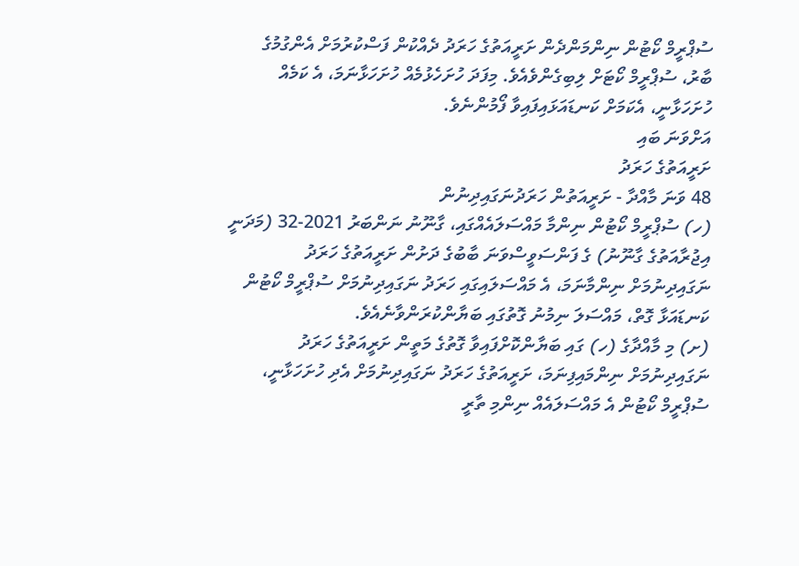ސުޕްރީމް ކޯޓުން ނިންމަންދެން ށަރީއަތުގެ ހަރަދު ދެއްކުން ފަސްކުރުމަށް އެންގުމުގެ ބާރު، ސުޕްރީމް ކޯޓަށް ލިބިގެންވެއެވެ. މިފަދަ ހުށަހެޅުމެއް ހުށަހަޅާނަމަ، އެ ކަމެއް ހުށަހަޅާނީ، އެކަމަށް ކަނޑައަޅައިފައިވާ ފޯމުންނެވެ.
އަށްވަނަ ބައި
ށަރީއަތުގެ ހަރަދު
48 ވަނަ މާއްދާ - ށަރީއަތުން ހަރަދުނަގައިދިނުން
(ހ) ސުޕްރީމް ކޯޓުން ނިންމާ މައްސަލައެއްގައި، ގާނޫނު ނަންބަރު 2021-32 (މަދަނީ އިޖުރާއަތުގެ ގާނޫނު) ގެ ފަންސަވީސްވަނަ ބާބުގެ ދަށުން ށަރީއަތުގެ ހަރަދު ނަގައިދިނުމަށް ނިންމާނަމަ، އެ މައްސަލައިގައި ހަރަދު ނަގައިދިނުމަށް ސުޕްރީމް ކޯޓުން ކަނޑައަޅާ ގޮތް، މައްސަލަ ނިމުނު ގޮތުގައި ބަޔާންކުރަންވާނެއެވެ.
(ށ) މި މާއްދާގެ (ހ) ގައި ބަޔާންކޮށްފައިވާ ގޮތުގެ މަތީން ށަރީއަތުގެ ހަރަދު ނަގައިދިނުމަށް ނިންމައިފިނަމަ، ށަރީއަތުގެ ހަރަދު ނަގައިދިނުމަށް އެދި ހުށަހަޅާނީ، ސުޕްރީމް ކޯޓުން އެ މައްސަލައެއް ނިންމި ތާރީ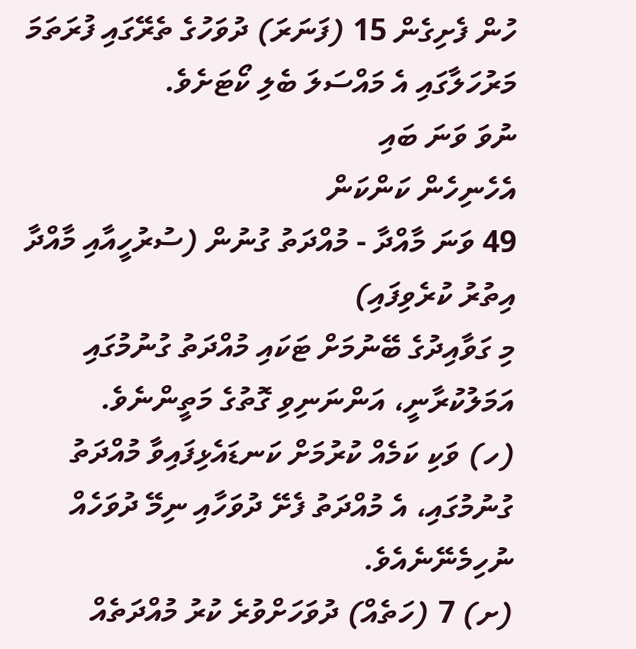ހުން ފެށިގެން 15 (ފަނަރަ) ދުވަހުގެ ތެރޭގައި ފުރަތަމަ މަރުހަލާގައި އެ މައްސަލަ ބެލި ކޯޓަށެވެ.
ނުވަ ވަނަ ބައި
އެހެނިހެން ކަންކަން
49 ވަނަ މާއްދާ - މުއްދަތު ގުނުން (ސުރުހީއާއި މާއްދާ އިތުރު ކުރެވިފައި)
މި ގަވާއިދުގެ ބޭނުމަށް ޓަކައި މުއްދަތު ގުނުމުގައި އަމަލުކުރާނީ، އަންނަނިވި ގޮތުގެ މަތީންނެވެ.
(ހ) ވަކި ކަމެއް ކުރުމަށް ކަނޑައެޅިފައިވާ މުއްދަތު ގުނުމުގައި، އެ މުއްދަތު ފެށޭ ދުވަހާއި ނިމޭ ދުވަހެއް ނުހިމެނޭނެއެވެ.
(ށ) 7 (ހަތެއް) ދުވަހަށްވުރެ ކުރު މުއްދަތެއް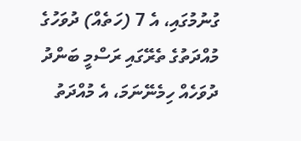ގުނުމުގައި، އެ 7 (ހަތެއް) ދުވަހުގެ މުއްދަތުގެ ތެރޭގައި ރަސްމީ ބަންދު ދުވަހެއް ހިމެނޭނަމަ، އެ މުއްދަތު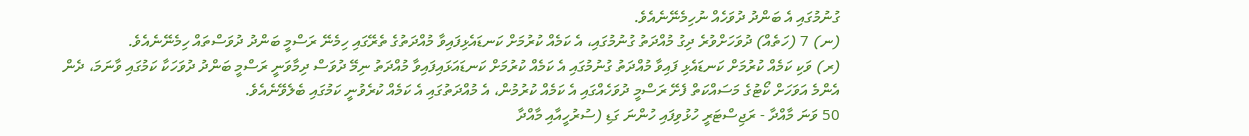ގުނުމުގައި އެ ބަންދު ދުވަހެއް ނުހިމެނޭނެއެވެ.
(ނ) 7 (ހަތެއް) ދުވަހަށްވުރެ ދިގު މުއްދަތު ގުނުމުގައި، އެ ކަމެއް ކުރުމަށް ކަނޑައެޅިފައިވާ މުއްދަތުގެ ތެރޭގައި ހިމެނޭ ރަސްމީ ބަންދު ދުވަސްތައް ހިމެނޭނެއެވެ.
(ރ) ވަކި ކަމެއް ކުރުމަށް ކަނޑައެޅި ފައިވާ މުއްދަތު ގުނުމުގައި އެ ކަމެއް ކުރުމަށް ކަނޑައަޅައިފައިވާ މުއްދަތު ނިމޭ ދުވަސް ދިމާވަނީ ރަސްމީ ބަންދު ދުވަހަކާ ކަމުގައި ވާނަމަ، ދެން އެންމެ އަވަހަށް ކޯޓުގެ މަސައްކަތް ފެށޭ ރަސްމީ ދުވަހެއްގައި އެ ކަމެއް ކުރުމުން، އެ މުއްދަތުގައި އެ ކަމެއް ކުރެވުނީ ކަމުގައި ބެލެވޭނެއެވެ.
50 ވަނަ މާއްދާ - ރަޖިސްޓަރީ ހުޅުވިފައި ހުންނަ ގަޑި (ސުރުހީއާއި މާއްދާ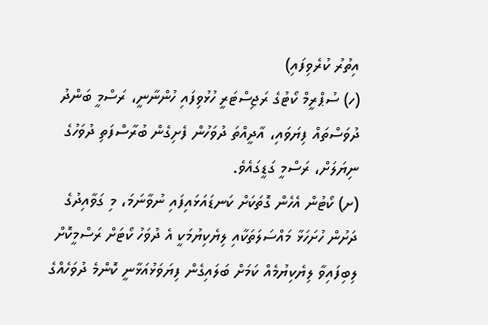އިތުރު ކުރެވިފައި)
(ހ) ސުޕްރީމް ކޯޓުގެ ރަޖިސްޓަރީ ހުޅުވިފައި ހުންނާނީ، ރަސްމީ ބަންދު ދުވަސްތައް ފިޔަވައި، އާދީއްތަ ދުވަހުން ފެށިގެން ބުރާސްފަތި ދުވަހުގެ ނިޔަލަށް، ރަސްމީ ގަޑީގައެވެ.
(ށ) ކޯޓުން އެހެން ގޮތަކަށް ކަނޑައަޅައިފައި ނުވާނަމަ، މި ގަވާއިދުގެ ދަށުން ހުށަހަޅާ މައްސަލަތަކާއި ލިޔެކިޔުމަކީ އެ ދުވަހު ކޯޓަށް ރަސްމީކޮށް ލިބިފައިވާ ލިޔެކިޔުމެއް ކަމަށް ބަލައިގެން ފިޔަވަޅުއަޅާނީ ކޮންމެ ދުވަހެއްގެ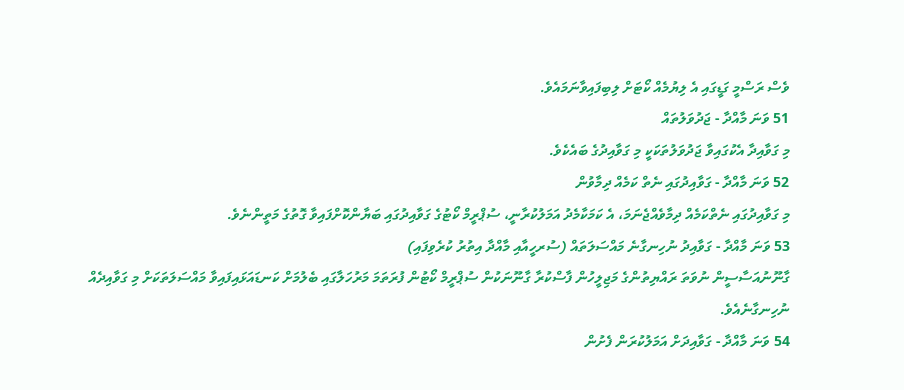ވެސް ރަސްމީ ގަޑީގައި އެ ލިޔުމެއް ކޯޓަށް ލިބިފައިވާނަމައެވެ.
51 ވަނަ މާއްދާ - ޖަދުވަލުތައް
މި ގަވާއިދާ އެކުގައިވާ ޖަދުވަލުތަކަކީ މި ގަވާއިދުގެ ބައެކެވެ.
52 ވަނަ މާއްދާ - ގަވާއިދުގައި ނެތް ކަމެއް ދިމާވުން
މި ގަވާއިދުގައި ނެތްކަމެއް ދިމާވެއްޖެނަމަ، އެ ކަމަކާމެދު އަމަލުކުރާނީ، ސުޕްރީމް ކޯޓުގެ ގަވާއިދުގައި ބަޔާންކޮށްފައިވާ ގޮތުގެ މަތީންނެވެ.
53 ވަނަ މާއްދާ - ގަވާއިދު ނުހިނގާނެ މައްސަލަތައް (ސުރހީއާއި މާއްދާ އިތުރު ކުރެވިފައި)
ގާނޫނުއަސާސީން ނުވަތަ ރައްޔިތުންގެ މަޖިލީހުން ފާސްކުރާ ގާނޫނަކުން ސުޕްރީމް ކޯޓުން ފުރަތަމަ މަރުހަލާގައި ބެލުމަށް ކަނޑައަޅައިފައިވާ މައްސަލަތަކަށް މި ގަވާއިދެއް ނުހިނގާނެއެވެ.
54 ވަނަ މާއްދާ - ގަވާއިދަށް އަމަލުކުރަން ފެށުން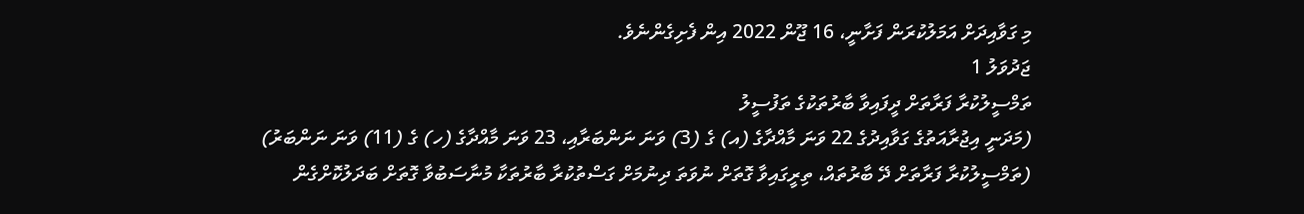މި ގަވާއިދަށް އަމަލުކުރަން ފަށާނީ، 16 ޖޫން 2022 އިން ފެށިގެންނެވެ.
ޖަދުވަލު 1
ތަމްސީލުކުރާ ފަރާތަށް ދީފައިވާ ބާރުތަކުގެ ތަފުސީލު
(މަދަނީ އިޖުރާއަތުގެ ގަވާއިދުގެ 22 ވަނަ މާއްދާގެ (އ) ގެ (3) ވަނަ ނަންބަރާއި، 23 ވަނަ މާއްދާގެ (ހ) ގެ (11) ވަނަ ނަންބަރު)
(ތަމްސީލުކުރާ ފަރާތަށް ދޭ ބާރުތައް، ތިރީގައިވާ ގޮތަށް ނުވަތަ ދިނުމަށް ގަސްތުކުރާ ބާރުތަކާ މުނާސަބުވާ ގޮތަށް ބަދަލުކޮށްގެން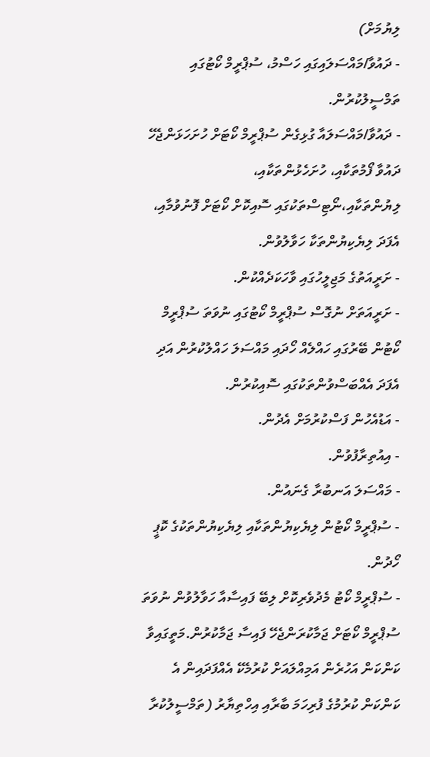ލިޔުމަށް)
- ދައުވާ/މައްސަލައިގައި ހަސްމު، ސުޕްރީމް ކޯޓުގައި ތަމްސީލުކުރުން.
- ދައުވާ/މައްސަލައާ ގުޅިގެން ސުޕްރީމް ކޯޓަށް ހުށަހަޅަންޖެހޭ ދައުވާ ފޯމުތަކާއި، ހުށަހެޅުންތަކާއި، ލިޔުންތަކާއި،ނޯޓިސްތަކުގައި ސޮއިކޮށް ކޯޓަށް ފޮނުވުމާއި، އެފަދަ ލިޔެކިޔުންތަކާ ހަވާލުވުން.
- ށަރީއަތުގެ މަޖިލީހުގައި ވާހަކަދެއްކުން.
- ށަރީއަތަށް ނުގޮސް ސުޕްރީމް ކޯޓުގައި ނުވަތަ ސުޕްރީމް ކޯޓުން ބޭރުގައި ހައްލެއް ހޯދައި މައްސަލަ ހައްލުކުރުން އަދި އެފަދަ އެއްބަސްވުންތަކުގައި ސޮއިކުރުން.
- އަޑުއެހުން ފަސްކުރުމަށް އެދުން.
- އިއުތިރާފުވުން.
- މައްސަލަ އަނބުރާ ގެނައުން.
- ސުޕްރީމް ކޯޓުން ލިޔެކިޔުންތަކާއި ލިޔެކިޔުންތަކުގެ ކޮޕީ ހޯދުން.
- ސުޕްރީމް ކޯޓު މެދުވެރިކޮށް ލިބޭ ފައިސާއާ ހަވާލުވުން ނުވަތަ ސުޕްރީމް ކޯޓަށް ޖަމާކުރަންޖެހޭ ފައިސާ ޖަމާކުރުން.މަތީގައިވާ ކަންކަން އަހުރެން އަމިއްލައަށް ކުރުމެކޭ އެއްފަދައިން އެ ކަންކަން ކުރުމުގެ ފުރިހަމަ ބާރާއި އިހްތިޔާރު (ތަމްސީލުކުރާ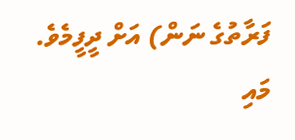ފަރާތުގެ ނަން) އަށް ދީފީމެވެ.
މައި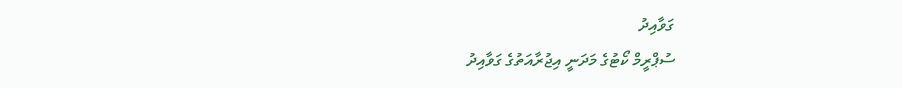ގަވާއިދު
ސުޕްރީމް ކޯޓުގެ މަދަނީ އިޖުރާއަތުގެ ގަވާއިދު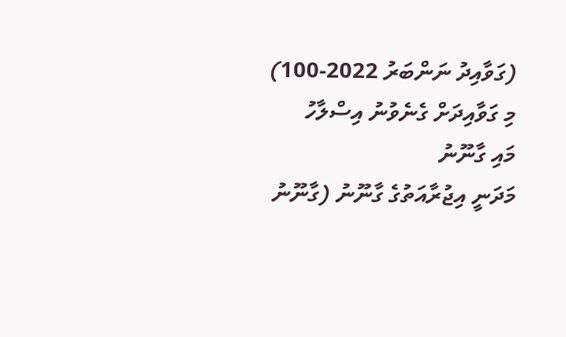(ގަވާއިދު ނަންބަރު 2022-100)
މި ގަވާއިދަށް ގެނެވުނު އިސްލާހު
މައި ގާނޫނު
މަދަނީ އިޖުރާއަތުގެ ގާނޫނު (ގާނޫނު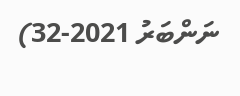ނަންބަރު 2021-32)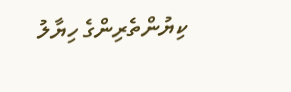ކިޔުންތެރިންގެ ހިޔާލު